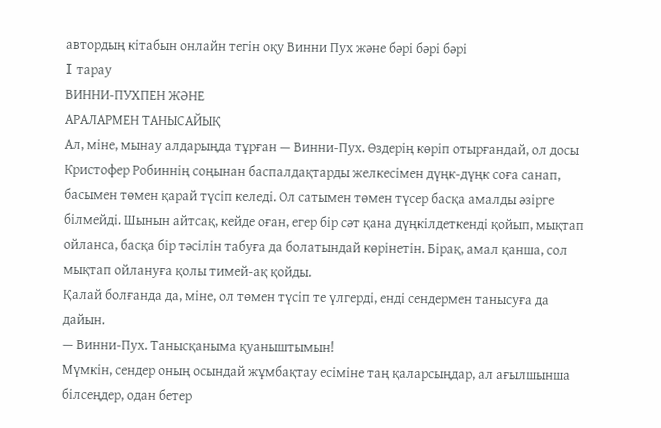автордың кітабын онлайн тегін оқу Винни Пух және бәрі бәрі бәрі
I тарау
ВИННИ-ПУХПЕН ЖӘНЕ
АРАЛАРМЕН ТАНЫСАЙЫҚ
Ал, міне, мынау алдарыңда тұрған — Винни-Пух. Өздерің көріп отырғандай, ол досы Кристофер Робиннің соңынан баспалдақтарды желкесімен дүңк-дүңк соға санап, басымен төмен қарай түсіп келеді. Ол сатымен төмен түсер басқа амалды әзірге білмейді. Шынын айтсақ, кейде оған, егер бір сәт қана дүңкілдеткенді қойып, мықтап ойланса, басқа бір тәсілін табуға да болатындай көрінетін. Бірақ, амал қанша, сол мықтап ойлануға қолы тимей-ақ қойды.
Қалай болғанда да, міне, ол төмен түсіп те үлгерді, енді сендермен танысуға да дайын.
— Винни-Пух. Танысқаныма қуаныштымын!
Мүмкін, сендер оның осындай жұмбақтау есіміне таң қаларсыңдар, ал ағылшынша білсеңдер, одан бетер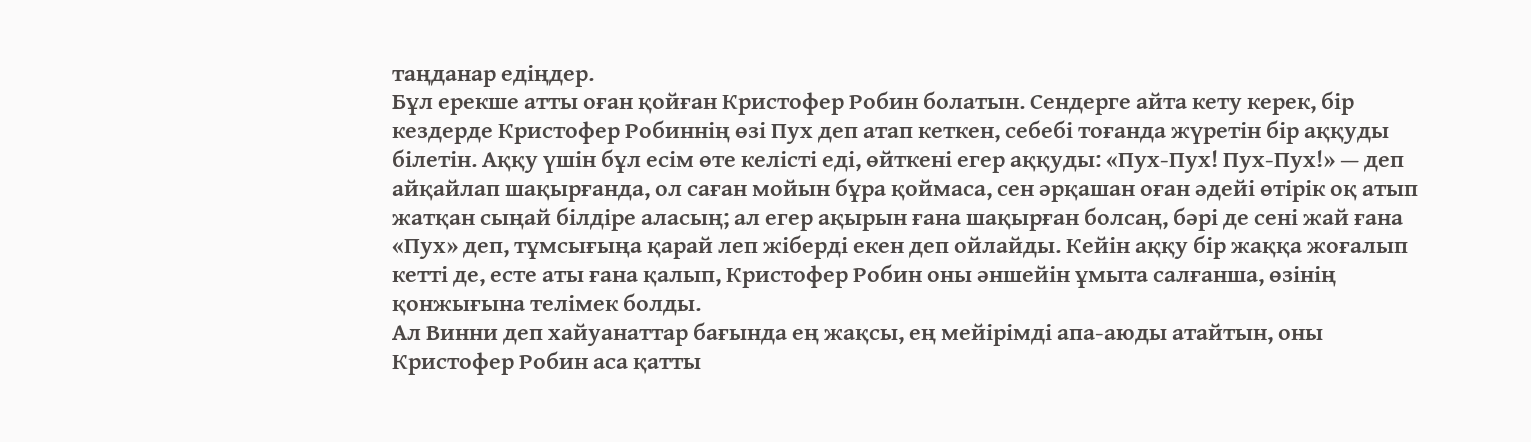таңданар едіңдер.
Бұл ерекше атты оған қойған Кристофер Робин болатын. Сендерге айта кету керек, бір кездерде Кристофер Робиннің өзі Пух деп атап кеткен, себебі тоғанда жүретін бір аққуды білетін. Аққу үшін бұл есім өте келісті еді, өйткені егер аққуды: «Пух-Пух! Пух-Пух!» — деп айқайлап шақырғанда, ол саған мойын бұра қоймаса, сен әрқашан оған әдейі өтірік оқ атып жатқан сыңай білдіре аласың; ал егер ақырын ғана шақырған болсаң, бәрі де сені жай ғана «Пух» деп, тұмсығыңа қарай леп жіберді екен деп ойлайды. Кейін аққу бір жаққа жоғалып кетті де, есте аты ғана қалып, Кристофер Робин оны әншейін ұмыта салғанша, өзінің қонжығына телімек болды.
Ал Винни деп хайуанаттар бағында ең жақсы, ең мейірімді апа-аюды атайтын, оны Кристофер Робин аса қатты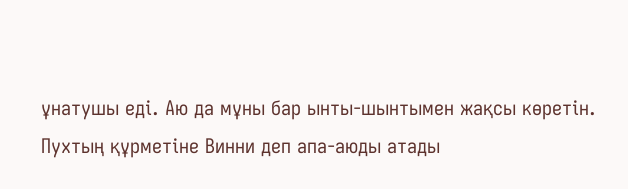ұнатушы еді. Аю да мұны бар ынты-шынтымен жақсы көретін. Пухтың құрметіне Винни деп апа-аюды атады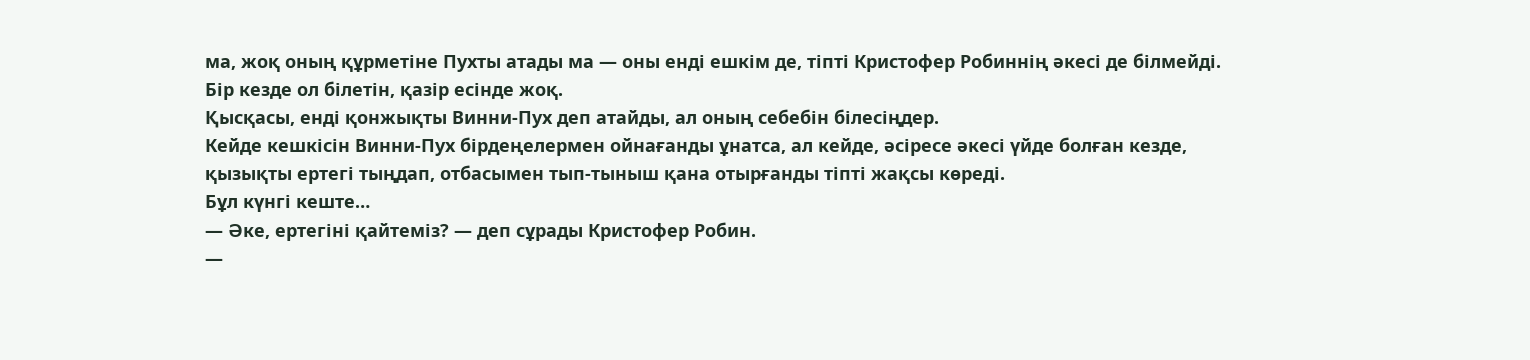ма, жоқ оның құрметіне Пухты атады ма — оны енді ешкім де, тіпті Кристофер Робиннің әкесі де білмейді. Бір кезде ол білетін, қазір есінде жоқ.
Қысқасы, енді қонжықты Винни-Пух деп атайды, ал оның себебін білесіңдер.
Кейде кешкісін Винни-Пух бірдеңелермен ойнағанды ұнатса, ал кейде, әсіресе әкесі үйде болған кезде, қызықты ертегі тыңдап, отбасымен тып-тыныш қана отырғанды тіпті жақсы көреді.
Бұл күнгі кеште…
— Әке, ертегіні қайтеміз? — деп сұрады Кристофер Робин.
—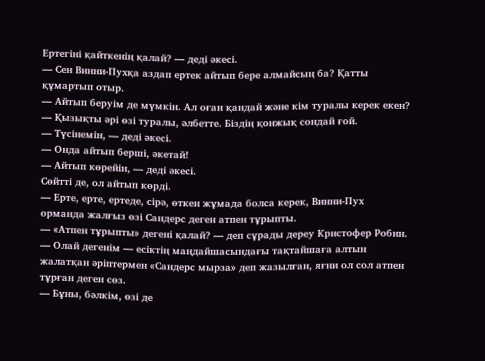Ертегіні қайткенің қалай? — деді әкесі.
— Сен Винни-Пухқа аздап ертек айтып бере алмайсың ба? Қатты құмартып отыр.
— Айтып беруім де мүмкін. Ал оған қандай және кім туралы керек екен?
— Қызықты әрі өзі туралы, әлбетте. Біздің қонжық сондай ғой.
— Түсінемін, — деді әкесі.
— Онда айтып берші, әкетай!
— Айтып көрейін, — деді әкесі.
Сөйтті де, ол айтып көрді.
— Ерте, ерте, ертеде, сірә, өткен жұмада болса керек, Винни-Пух орманда жалғыз өзі Сандерс деген атпен тұрыпты.
— «Атпен тұрыпты» дегені қалай? — деп сұрады дереу Кристофер Робин.
— Олай дегенім — есіктің маңдайшасындағы тақтайшаға алтын жалатқан әріптермен «Сандерс мырза» деп жазылған, яғни ол сол атпен тұрған деген сөз.
— Бұны, бәлкім, өзі де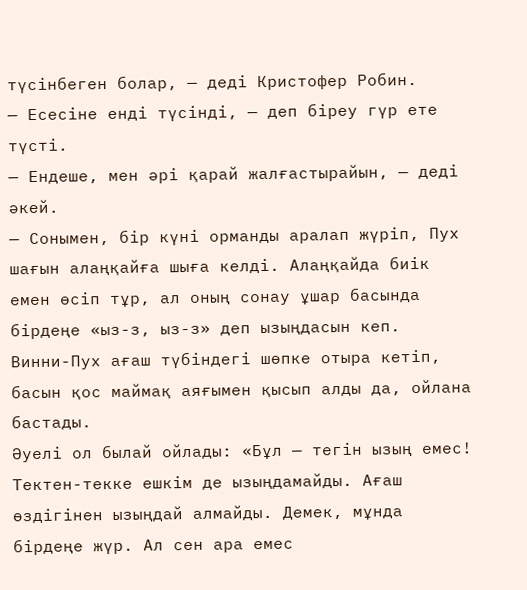түсінбеген болар, — деді Кристофер Робин.
— Есесіне енді түсінді, — деп біреу гүр ете түсті.
— Ендеше, мен әрі қарай жалғастырайын, — деді әкей.
— Сонымен, бір күні орманды аралап жүріп, Пух шағын алаңқайға шыға келді. Алаңқайда биік емен өсіп тұр, ал оның сонау ұшар басында бірдеңе «ыз-з, ыз-з» деп ызыңдасын кеп.
Винни-Пух ағаш түбіндегі шөпке отыра кетіп, басын қос маймақ аяғымен қысып алды да, ойлана бастады.
Әуелі ол былай ойлады: «Бұл — тегін ызың емес! Тектен-текке ешкім де ызыңдамайды. Ағаш өздігінен ызыңдай алмайды. Демек, мұнда бірдеңе жүр. Ал сен ара емес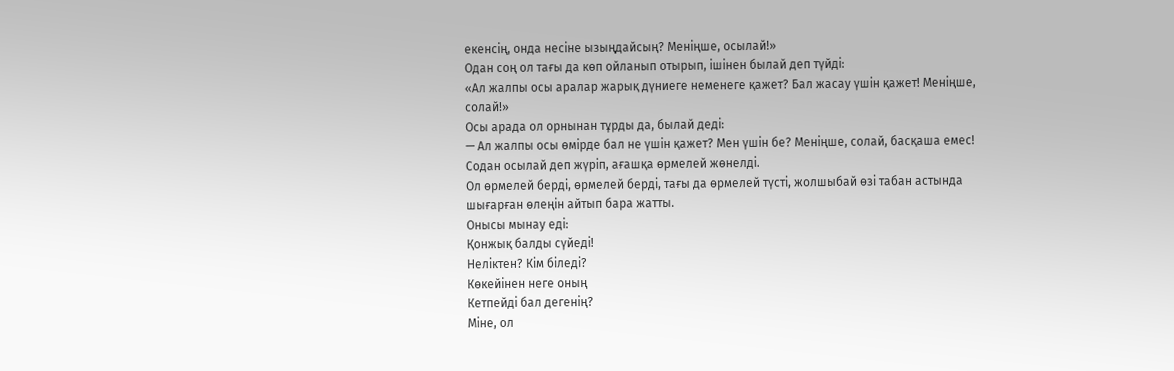екенсің, онда несіне ызыңдайсың? Меніңше, осылай!»
Одан соң ол тағы да көп ойланып отырып, ішінен былай деп түйді:
«Ал жалпы осы аралар жарық дүниеге неменеге қажет? Бал жасау үшін қажет! Меніңше, солай!»
Осы арада ол орнынан тұрды да, былай деді:
— Ал жалпы осы өмірде бал не үшін қажет? Мен үшін бе? Меніңше, солай, басқаша емес!
Содан осылай деп жүріп, ағашқа өрмелей жөнелді.
Ол өрмелей берді, өрмелей берді, тағы да өрмелей түсті, жолшыбай өзі табан астында шығарған өлеңін айтып бара жатты.
Онысы мынау еді:
Қонжық балды сүйеді!
Неліктен? Кім біледі?
Көкейінен неге оның
Кетпейді бал дегенің?
Міне, ол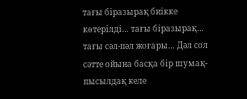тағы біразырақ биікке көтерілді… тағы біразырақ… тағы сәл-пәл жоғары… Дәл сол сәтте ойына басқа бір шумақ-пысылдақ келе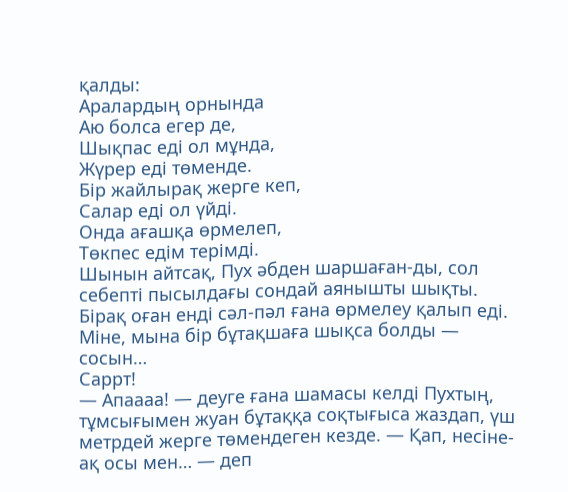қалды:
Аралардың орнында
Аю болса егер де,
Шықпас еді ол мұнда,
Жүрер еді төменде.
Бір жайлырақ жерге кеп,
Салар еді ол үйді.
Онда ағашқа өрмелеп,
Төкпес едім терімді.
Шынын айтсақ, Пух әбден шаршаған-ды, сол себепті пысылдағы сондай аянышты шықты. Бірақ оған енді сәл-пәл ғана өрмелеу қалып еді. Міне, мына бір бұтақшаға шықса болды — сосын…
Саррт!
— Апаааа! — деуге ғана шамасы келді Пухтың, тұмсығымен жуан бұтаққа соқтығыса жаздап, үш метрдей жерге төмендеген кезде. — Қап, несіне-ақ осы мен… — деп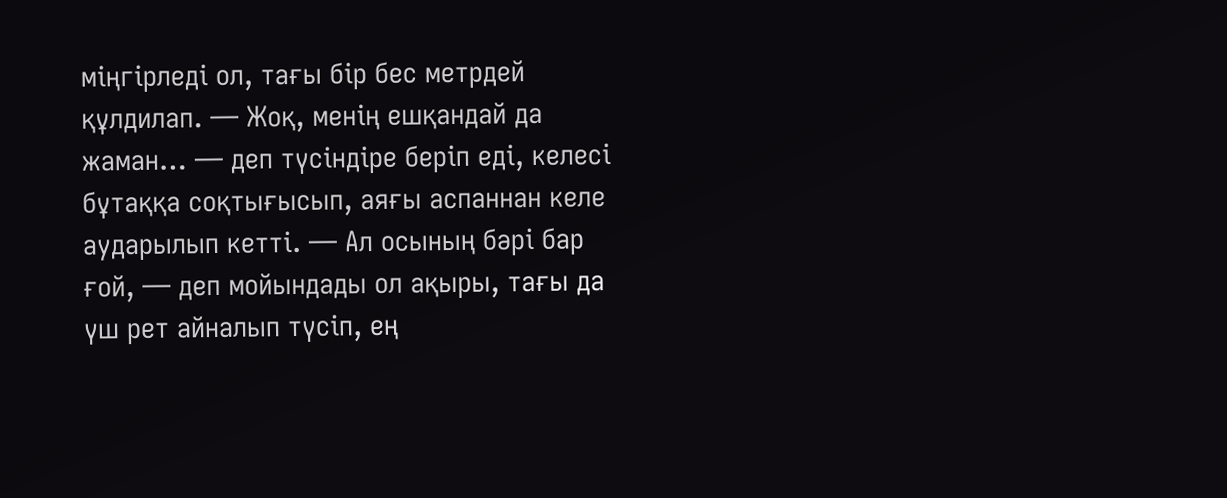міңгірледі ол, тағы бір бес метрдей құлдилап. — Жоқ, менің ешқандай да жаман… — деп түсіндіре беріп еді, келесі бұтаққа соқтығысып, аяғы аспаннан келе аударылып кетті. — Ал осының бәрі бар ғой, — деп мойындады ол ақыры, тағы да үш рет айналып түсіп, ең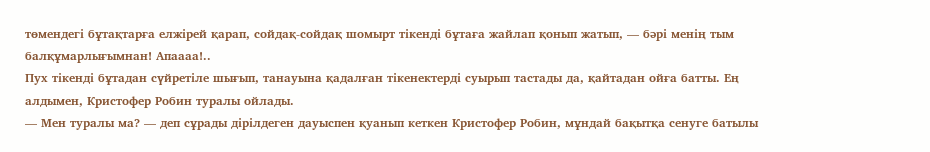төмендегі бұтақтарға елжірей қарап, сойдақ-сойдақ шомырт тікенді бұтаға жайлап қонып жатып, — бәрі менің тым балқұмарлығымнан! Апаааа!..
Пух тікенді бұтадан сүйретіле шығып, танауына қадалған тікенектерді суырып тастады да, қайтадан ойға батты. Ең алдымен, Кристофер Робин туралы ойлады.
— Мен туралы ма? — деп сұрады дірілдеген дауыспен қуанып кеткен Кристофер Робин, мұндай бақытқа сенуге батылы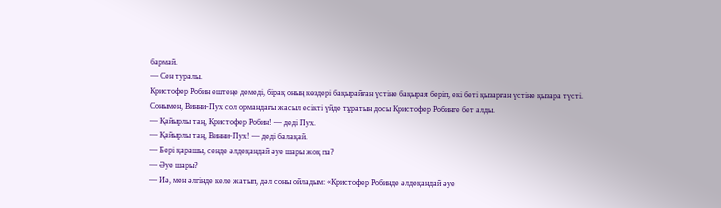бармай.
— Сен туралы.
Кристофер Робин ештеңе демеді, бірақ оның көздері бақырайған үстіне бақырая беріп, екі беті қызарған үстіне қызара түсті.
Сонымен, Винни-Пух сол ормандағы жасыл есікті үйде тұратын досы Кристофер Робинге бет алды.
— Қайырлы таң, Кристофер Робин! — деді Пух.
— Қайырлы таң, Винни-Пух! — деді балақай.
— Бері қарашы, сенде әлдеқандай әуе шары жоқ па?
— Әуе шары?
— Иә, мен әлгінде келе жатып, дәл соны ойладым: «Кристофер Робинде әлдеқандай әуе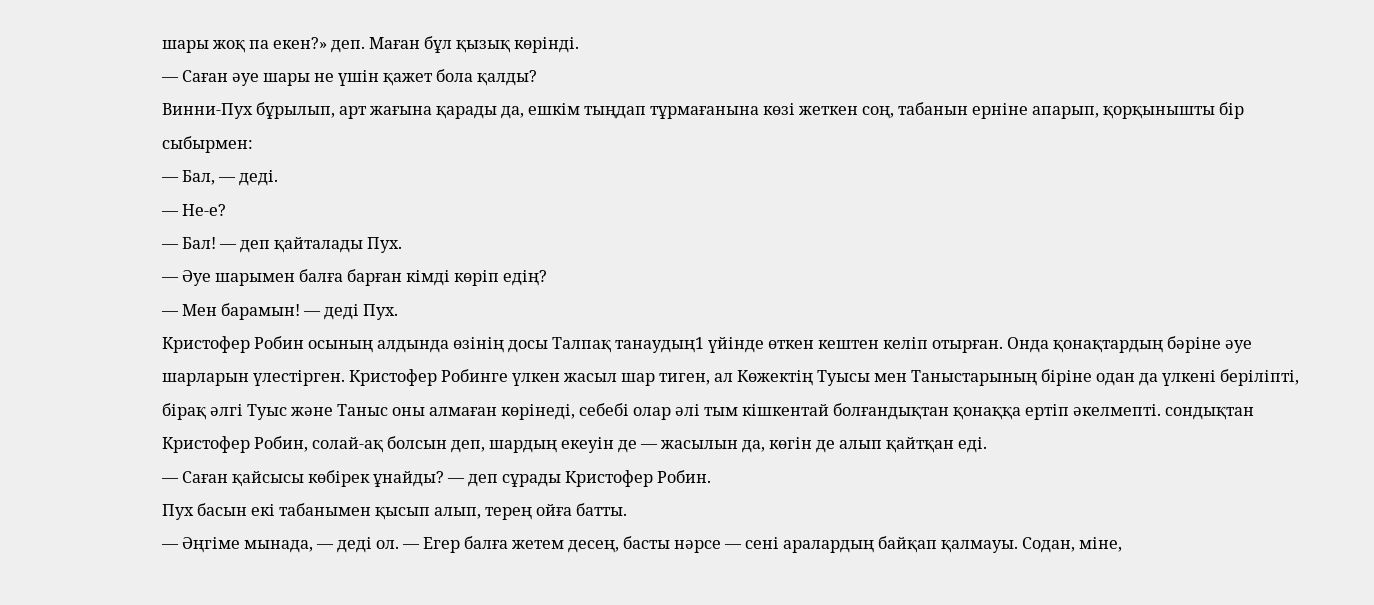шары жоқ па екен?» деп. Маған бұл қызық көрінді.
— Саған әуе шары не үшін қажет бола қалды?
Винни-Пух бұрылып, арт жағына қарады да, ешкім тыңдап тұрмағанына көзі жеткен соң, табанын ерніне апарып, қорқынышты бір сыбырмен:
— Бал, — деді.
— Не-е?
— Бал! — деп қайталады Пух.
— Әуе шарымен балға барған кімді көріп едің?
— Мен барамын! — деді Пух.
Кристофер Робин осының алдында өзінің досы Талпақ танаудың1 үйінде өткен кештен келіп отырған. Онда қонақтардың бәріне әуе шарларын үлестірген. Кристофер Робинге үлкен жасыл шар тиген, ал Көжектің Туысы мен Таныстарының біріне одан да үлкені беріліпті, бірақ әлгі Туыс және Таныс оны алмаған көрінеді, себебі олар әлі тым кішкентай болғандықтан қонаққа ертіп әкелмепті. сондықтан Кристофер Робин, солай-ақ болсын деп, шардың екеуін де — жасылын да, көгін де алып қайтқан еді.
— Саған қайсысы көбірек ұнайды? — деп сұрады Кристофер Робин.
Пух басын екі табанымен қысып алып, терең ойға батты.
— Әңгіме мынада, — деді ол. — Егер балға жетем десең, басты нәрсе — сені аралардың байқап қалмауы. Содан, міне,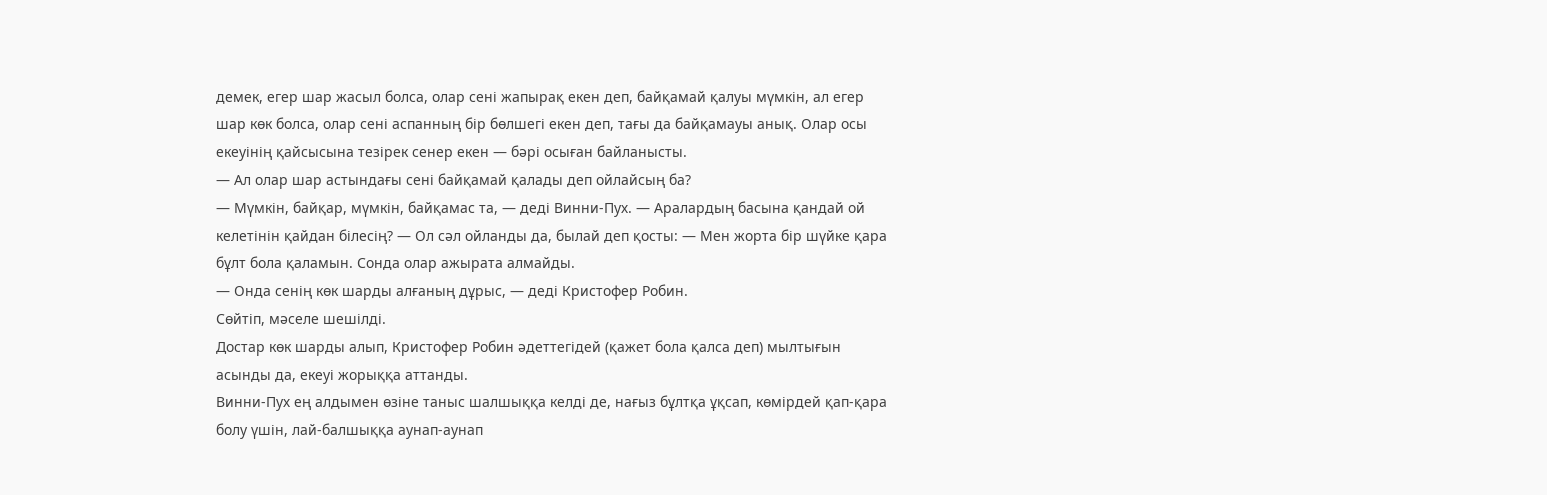демек, егер шар жасыл болса, олар сені жапырақ екен деп, байқамай қалуы мүмкін, ал егер шар көк болса, олар сені аспанның бір бөлшегі екен деп, тағы да байқамауы анық. Олар осы екеуінің қайсысына тезірек сенер екен — бәрі осыған байланысты.
— Ал олар шар астындағы сені байқамай қалады деп ойлайсың ба?
— Мүмкін, байқар, мүмкін, байқамас та, — деді Винни-Пух. — Аралардың басына қандай ой келетінін қайдан білесің? — Ол сәл ойланды да, былай деп қосты: — Мен жорта бір шүйке қара бұлт бола қаламын. Сонда олар ажырата алмайды.
— Онда сенің көк шарды алғаның дұрыс, — деді Кристофер Робин.
Сөйтіп, мәселе шешілді.
Достар көк шарды алып, Кристофер Робин әдеттегідей (қажет бола қалса деп) мылтығын асынды да, екеуі жорыққа аттанды.
Винни-Пух ең алдымен өзіне таныс шалшыққа келді де, нағыз бұлтқа ұқсап, көмірдей қап-қара болу үшін, лай-балшыққа аунап-аунап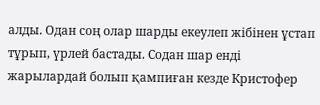алды. Одан соң олар шарды екеулеп жібінен ұстап тұрып, үрлей бастады. Содан шар енді жарылардай болып қампиған кезде Кристофер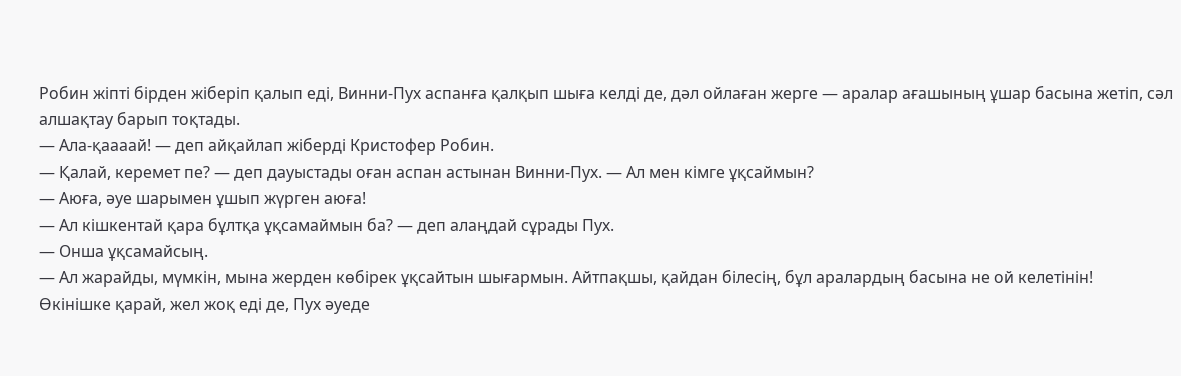Робин жіпті бірден жіберіп қалып еді, Винни-Пух аспанға қалқып шыға келді де, дәл ойлаған жерге — аралар ағашының ұшар басына жетіп, сәл алшақтау барып тоқтады.
— Ала-қаааай! — деп айқайлап жіберді Кристофер Робин.
— Қалай, керемет пе? — деп дауыстады оған аспан астынан Винни-Пух. — Ал мен кімге ұқсаймын?
— Аюға, әуе шарымен ұшып жүрген аюға!
— Ал кішкентай қара бұлтқа ұқсамаймын ба? — деп алаңдай сұрады Пух.
— Онша ұқсамайсың.
— Ал жарайды, мүмкін, мына жерден көбірек ұқсайтын шығармын. Айтпақшы, қайдан білесің, бұл аралардың басына не ой келетінін!
Өкінішке қарай, жел жоқ еді де, Пух әуеде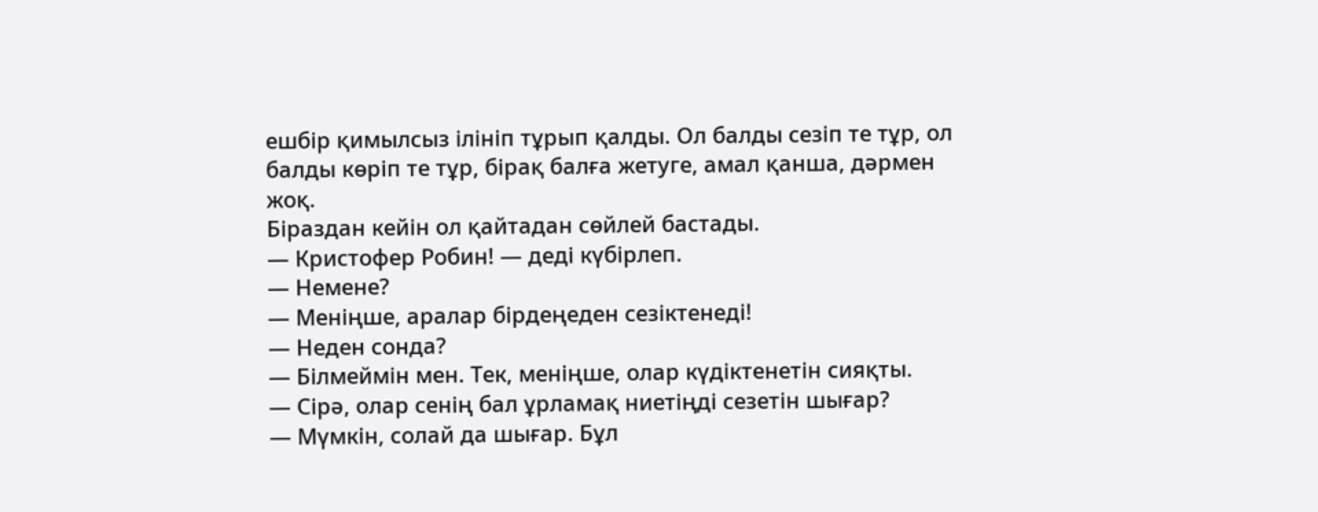ешбір қимылсыз ілініп тұрып қалды. Ол балды сезіп те тұр, ол балды көріп те тұр, бірақ балға жетуге, амал қанша, дәрмен жоқ.
Біраздан кейін ол қайтадан сөйлей бастады.
— Кристофер Робин! — деді күбірлеп.
— Немене?
— Меніңше, аралар бірдеңеден сезіктенеді!
— Неден сонда?
— Білмеймін мен. Тек, меніңше, олар күдіктенетін сияқты.
— Сірә, олар сенің бал ұрламақ ниетіңді сезетін шығар?
— Мүмкін, солай да шығар. Бұл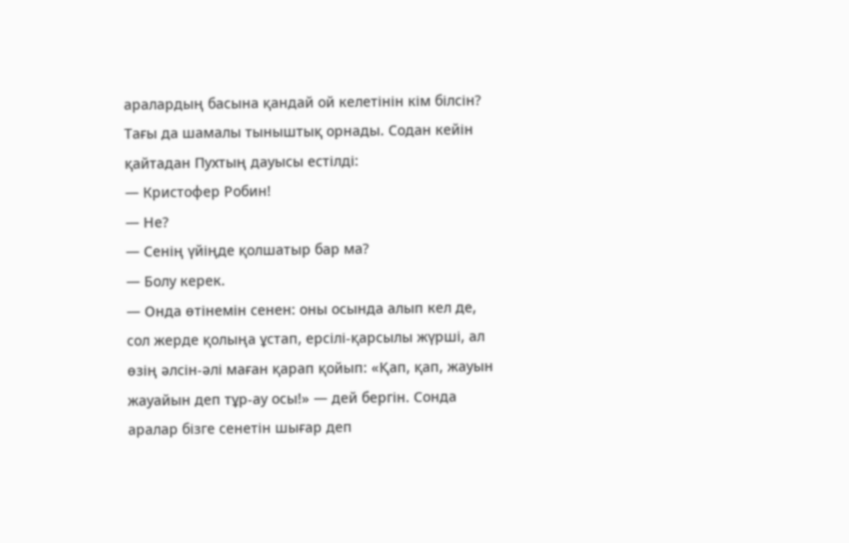аралардың басына қандай ой келетінін кім білсін?
Тағы да шамалы тыныштық орнады. Содан кейін қайтадан Пухтың дауысы естілді:
— Кристофер Робин!
— Не?
— Сенің үйіңде қолшатыр бар ма?
— Болу керек.
— Онда өтінемін сенен: оны осында алып кел де, сол жерде қолыңа ұстап, ерсілі-қарсылы жүрші, ал өзің әлсін-әлі маған қарап қойып: «Қап, қап, жауын жауайын деп тұр-ау осы!» — дей бергін. Сонда аралар бізге сенетін шығар деп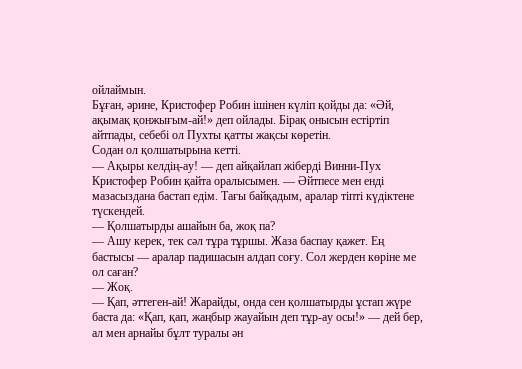ойлаймын.
Бұған, әрине, Кристофер Робин ішінен күліп қойды да: «Әй, ақымақ қонжығым-ай!» деп ойлады. Бірақ онысын естіртіп айтпады, себебі ол Пухты қатты жақсы көретін.
Содан ол қолшатырына кетті.
— Ақыры келдің-ау! — деп айқайлап жіберді Винни-Пух Кристофер Робин қайта оралысымен. — Әйтпесе мен енді мазасыздана бастап едім. Тағы байқадым, аралар тіпті күдіктене түскендей.
— Қолшатырды ашайын ба, жоқ па?
— Ашу керек, тек сәл тұра тұршы. Жаза баспау қажет. Ең бастысы — аралар падишасын алдап соғу. Сол жерден көріне ме ол саған?
— Жоқ.
— Қап, әттеген-ай! Жарайды, онда сен қолшатырды ұстап жүре баста да: «Қап, қап, жаңбыр жауайын деп тұр-ау осы!» — дей бер, ал мен арнайы бұлт туралы ән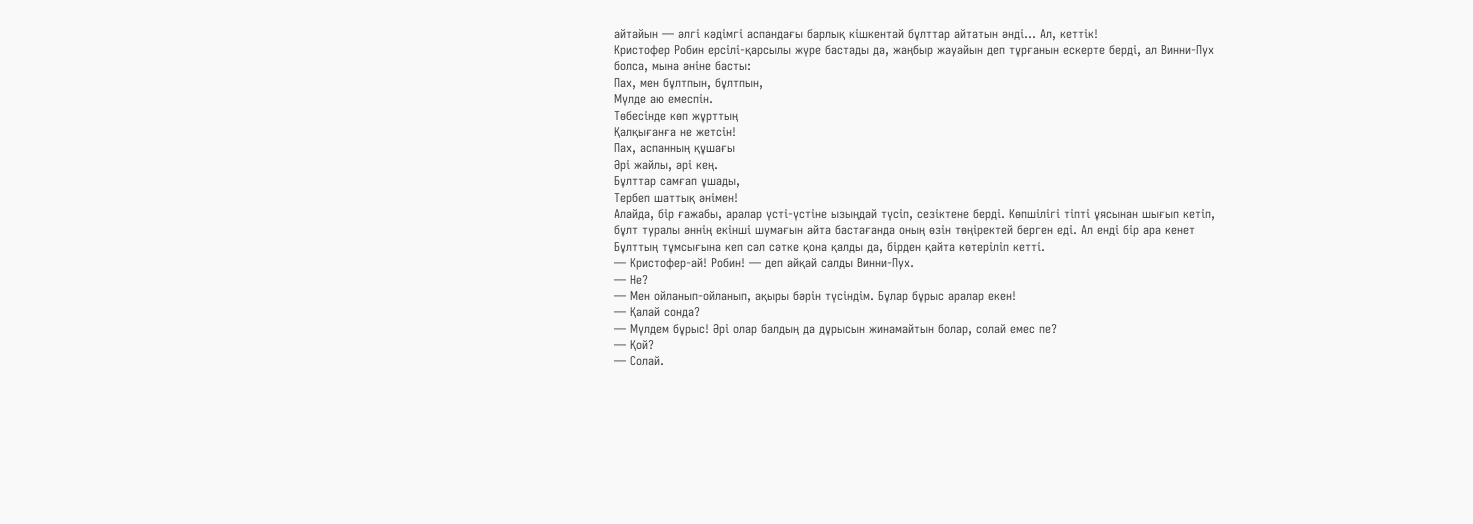айтайын — әлгі кәдімгі аспандағы барлық кішкентай бұлттар айтатын әнді… Ал, кеттік!
Кристофер Робин ерсілі-қарсылы жүре бастады да, жаңбыр жауайын деп тұрғанын ескерте берді, ал Винни-Пух болса, мына әніне басты:
Пах, мен бұлтпын, бұлтпын,
Мүлде аю емеспін.
Төбесінде көп жұрттың
Қалқығанға не жетсін!
Пах, аспанның құшағы
Әрі жайлы, әрі кең.
Бұлттар самғап ұшады,
Тербеп шаттық әнімен!
Алайда, бір ғажабы, аралар үсті-үстіне ызыңдай түсіп, сезіктене берді. Көпшілігі тіпті ұясынан шығып кетіп, бұлт туралы әннің екінші шумағын айта бастағанда оның өзін төңіректей берген еді. Ал енді бір ара кенет Бұлттың тұмсығына кеп сәл сәтке қона қалды да, бірден қайта көтеріліп кетті.
— Кристофер-ай! Робин! — деп айқай салды Винни-Пух.
— Не?
— Мен ойланып-ойланып, ақыры бәрін түсіндім. Бұлар бұрыс аралар екен!
— Қалай сонда?
— Мүлдем бұрыс! Әрі олар балдың да дұрысын жинамайтын болар, солай емес пе?
— Қой?
— Солай.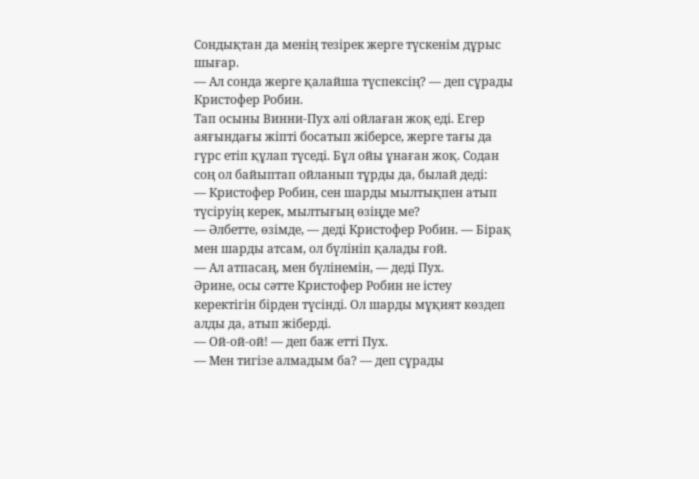Сондықтан да менің тезірек жерге түскенім дұрыс шығар.
— Ал сонда жерге қалайша түспексің? — деп сұрады Кристофер Робин.
Тап осыны Винни-Пух әлі ойлаған жоқ еді. Егер аяғындағы жіпті босатып жіберсе, жерге тағы да гүрс етіп құлап түседі. Бұл ойы ұнаған жоқ. Содан соң ол байыптап ойланып тұрды да, былай деді:
— Кристофер Робин, сен шарды мылтықпен атып түсіруің керек, мылтығың өзіңде ме?
— Әлбетте, өзімде, — деді Кристофер Робин. — Бірақ мен шарды атсам, ол бүлініп қалады ғой.
— Ал атпасаң, мен бүлінемін, — деді Пух.
Әрине, осы сәтте Кристофер Робин не істеу керектігін бірден түсінді. Ол шарды мұқият көздеп алды да, атып жіберді.
— Ой-ой-ой! — деп баж етті Пух.
— Мен тигізе алмадым ба? — деп сұрады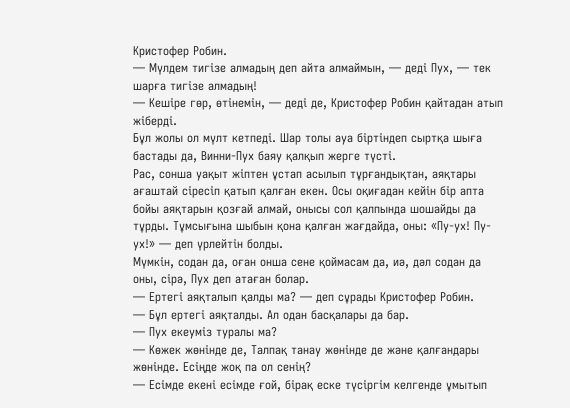Кристофер Робин.
— Мүлдем тигізе алмадың деп айта алмаймын, — деді Пух, — тек шарға тигізе алмадың!
— Кешіре гөр, өтінемін, — деді де, Кристофер Робин қайтадан атып жіберді.
Бұл жолы ол мүлт кетпеді. Шар толы ауа біртіндеп сыртқа шыға бастады да, Винни-Пух баяу қалқып жерге түсті.
Рас, сонша уақыт жіптен ұстап асылып тұрғандықтан, аяқтары ағаштай сіресіп қатып қалған екен. Осы оқиғадан кейін бір апта бойы аяқтарын қозғай алмай, онысы сол қалпында шошайды да тұрды. Тұмсығына шыбын қона қалған жағдайда, оны: «Пу-ух! Пу-ух!» — деп үрлейтін болды.
Мүмкін, содан да, оған онша сене қоймасам да, иә, дәл содан да оны, сірә, Пух деп атаған болар.
— Ертегі аяқталып қалды ма? — деп сұрады Кристофер Робин.
— Бұл ертегі аяқталды. Ал одан басқалары да бар.
— Пух екеуміз туралы ма?
— Көжек жөнінде де, Талпақ танау жөнінде де және қалғандары жөнінде. Есіңде жоқ па ол сенің?
— Есімде екені есімде ғой, бірақ еске түсіргім келгенде ұмытып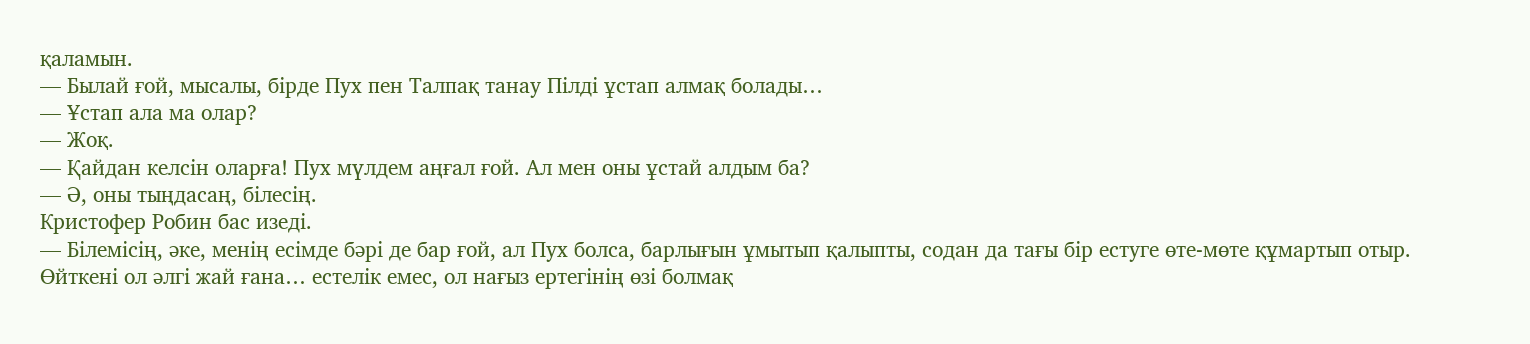қаламын.
— Былай ғой, мысалы, бірде Пух пен Талпақ танау Пілді ұстап алмақ болады…
— Ұстап ала ма олар?
— Жоқ.
— Қайдан келсін оларға! Пух мүлдем аңғал ғой. Ал мен оны ұстай алдым ба?
— Ә, оны тыңдасаң, білесің.
Кристофер Робин бас изеді.
— Білемісің, әке, менің есімде бәрі де бар ғой, ал Пух болса, барлығын ұмытып қалыпты, содан да тағы бір естуге өте-мөте құмартып отыр. Өйткені ол әлгі жай ғана… естелік емес, ол нағыз ертегінің өзі болмақ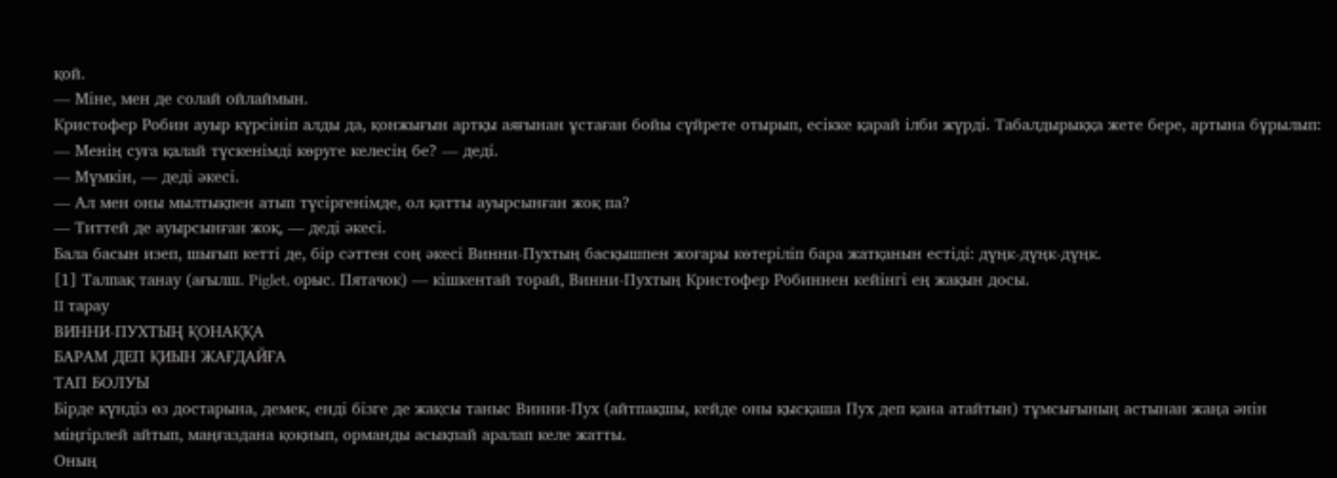қой.
— Міне, мен де солай ойлаймын.
Кристофер Робин ауыр күрсініп алды да, қонжығын артқы аяғынан ұстаған бойы сүйрете отырып, есікке қарай ілби жүрді. Табалдырыққа жете бере, артына бұрылып:
— Менің суға қалай түскенімді көруге келесің бе? — деді.
— Мүмкін, — деді әкесі.
— Ал мен оны мылтықпен атып түсіргенімде, ол қатты ауырсынған жоқ па?
— Титтей де ауырсынған жоқ, — деді әкесі.
Бала басын изеп, шығып кетті де, бір сәттен соң әкесі Винни-Пухтың басқышпен жоғары көтеріліп бара жатқанын естіді: дүңк-дүңк-дүңк.
[1] Талпақ танау (ағылш. Piglet, орыс. Пятачок) — кішкентай торай, Винни-Пухтың Кристофер Робиннен кейінгі ең жақын досы.
II тарау
ВИННИ-ПУХТЫҢ ҚОНАҚҚА
БАРАМ ДЕП ҚИЫН ЖАҒДАЙҒА
ТАП БОЛУЫ
Бірде күндіз өз достарына, демек, енді бізге де жақсы таныс Винни-Пух (айтпақшы, кейде оны қысқаша Пух деп қана атайтын) тұмсығының астынан жаңа әнін міңгірлей айтып, маңғаздана қоқиып, орманды асықпай аралап келе жатты.
Оның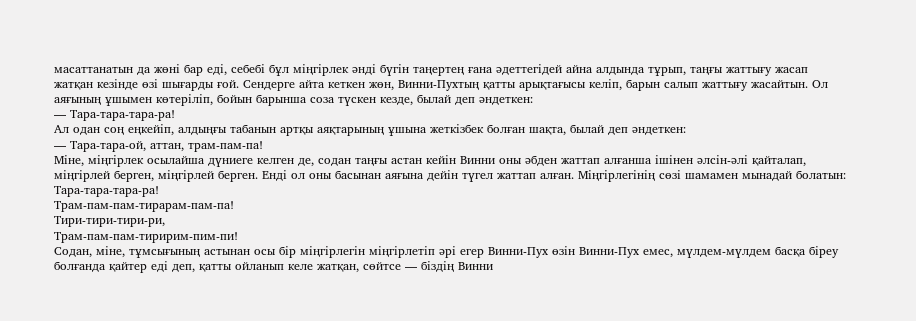масаттанатын да жөні бар еді, себебі бұл міңгірлек әнді бүгін таңертең ғана әдеттегідей айна алдында тұрып, таңғы жаттығу жасап жатқан кезінде өзі шығарды ғой. Сендерге айта кеткен жөн, Винни-Пухтың қатты арықтағысы келіп, барын салып жаттығу жасайтын. Ол аяғының ұшымен көтеріліп, бойын барынша соза түскен кезде, былай деп әндеткен:
— Тара-тара-тара-ра!
Ал одан соң еңкейіп, алдыңғы табанын артқы аяқтарының ұшына жеткізбек болған шақта, былай деп әндеткен:
— Тара-тара-ой, аттан, трам-пам-па!
Міне, міңгірлек осылайша дүниеге келген де, содан таңғы астан кейін Винни оны әбден жаттап алғанша ішінен әлсін-әлі қайталап, міңгірлей берген, міңгірлей берген. Енді ол оны басынан аяғына дейін түгел жаттап алған. Міңгірлегінің сөзі шамамен мынадай болатын:
Тара-тара-тара-ра!
Трам-пам-пам-тирарам-пам-па!
Тири-тири-тири-ри,
Трам-пам-пам-тиририм-пим-пи!
Содан, міне, тұмсығының астынан осы бір міңгірлегін міңгірлетіп әрі егер Винни-Пух өзін Винни-Пух емес, мүлдем-мүлдем басқа біреу болғанда қайтер еді деп, қатты ойланып келе жатқан, сөйтсе — біздің Винни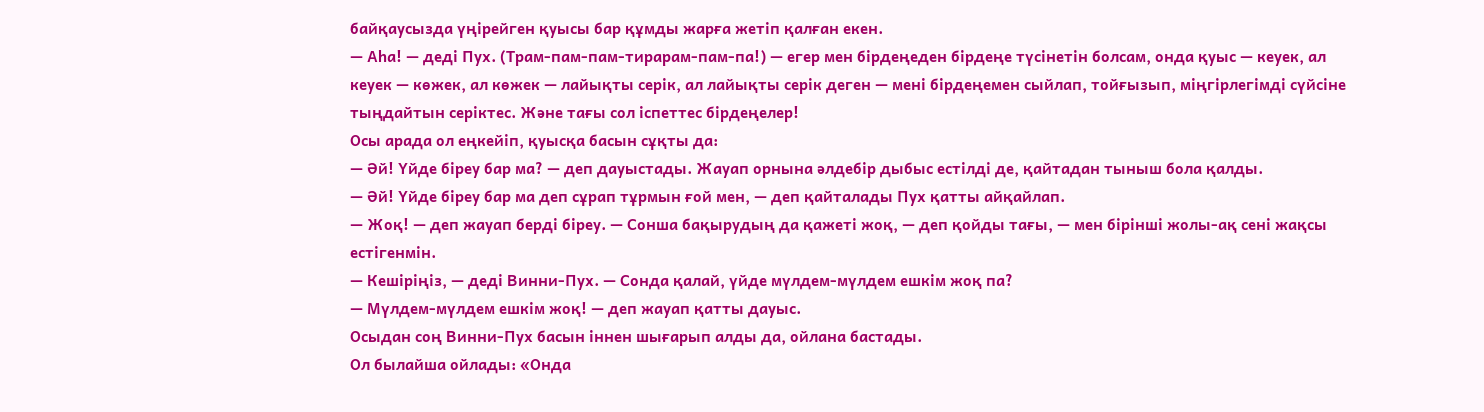байқаусызда үңірейген қуысы бар құмды жарға жетіп қалған екен.
— Аһа! — деді Пух. (Трам-пам-пам-тирарам-пам-па!) — егер мен бірдеңеден бірдеңе түсінетін болсам, онда қуыс — кеуек, ал кеуек — көжек, ал көжек — лайықты серік, ал лайықты серік деген — мені бірдеңемен сыйлап, тойғызып, міңгірлегімді сүйсіне тыңдайтын серіктес. Және тағы сол іспеттес бірдеңелер!
Осы арада ол еңкейіп, қуысқа басын сұқты да:
— Әй! Үйде біреу бар ма? — деп дауыстады. Жауап орнына әлдебір дыбыс естілді де, қайтадан тыныш бола қалды.
— Әй! Үйде біреу бар ма деп сұрап тұрмын ғой мен, — деп қайталады Пух қатты айқайлап.
— Жоқ! — деп жауап берді біреу. — Сонша бақырудың да қажеті жоқ, — деп қойды тағы, — мен бірінші жолы-ақ сені жақсы естігенмін.
— Кешіріңіз, — деді Винни-Пух. — Сонда қалай, үйде мүлдем-мүлдем ешкім жоқ па?
— Мүлдем-мүлдем ешкім жоқ! — деп жауап қатты дауыс.
Осыдан соң Винни-Пух басын іннен шығарып алды да, ойлана бастады.
Ол былайша ойлады: «Онда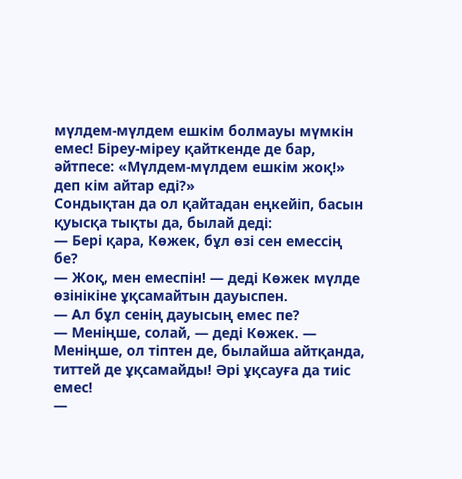мүлдем-мүлдем ешкім болмауы мүмкін емес! Біреу-міреу қайткенде де бар, әйтпесе: «Мүлдем-мүлдем ешкім жоқ!» деп кім айтар еді?»
Сондықтан да ол қайтадан еңкейіп, басын қуысқа тықты да, былай деді:
— Бері қара, Көжек, бұл өзі сен емессің бе?
— Жоқ, мен емеспін! — деді Көжек мүлде өзінікіне ұқсамайтын дауыспен.
— Ал бұл сенің дауысың емес пе?
— Меніңше, солай, — деді Көжек. — Меніңше, ол тіптен де, былайша айтқанда, титтей де ұқсамайды! Әрі ұқсауға да тиіс емес!
—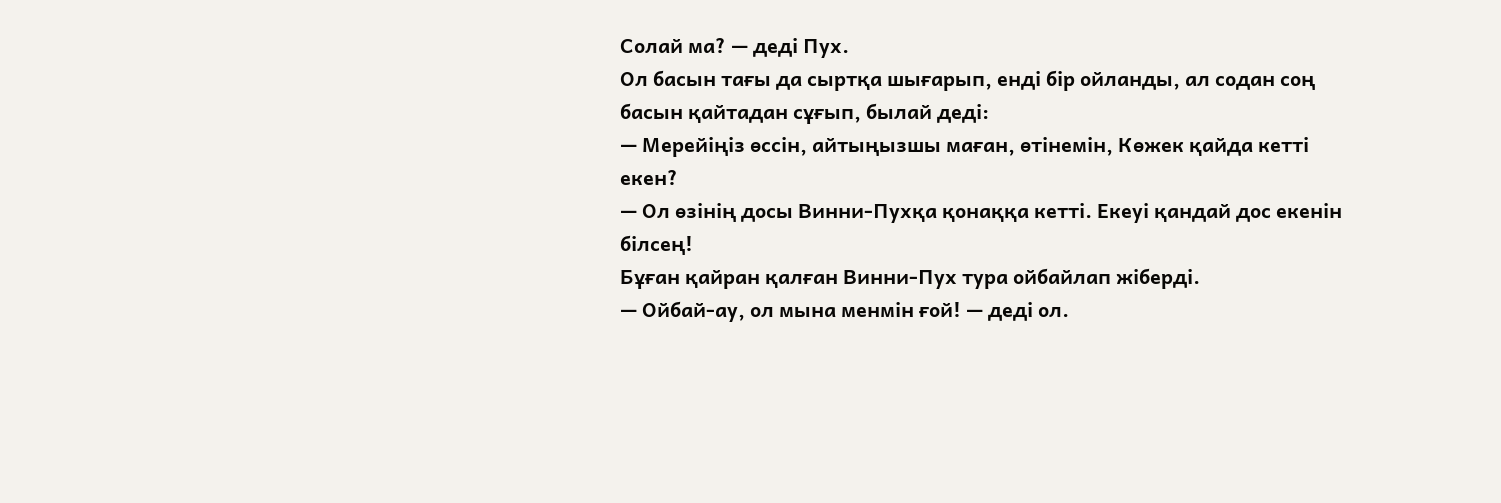Солай ма? — деді Пух.
Ол басын тағы да сыртқа шығарып, енді бір ойланды, ал содан соң басын қайтадан сұғып, былай деді:
— Мерейіңіз өссін, айтыңызшы маған, өтінемін, Көжек қайда кетті екен?
— Ол өзінің досы Винни-Пухқа қонаққа кетті. Екеуі қандай дос екенін білсең!
Бұған қайран қалған Винни-Пух тура ойбайлап жіберді.
— Ойбай-ау, ол мына менмін ғой! — деді ол.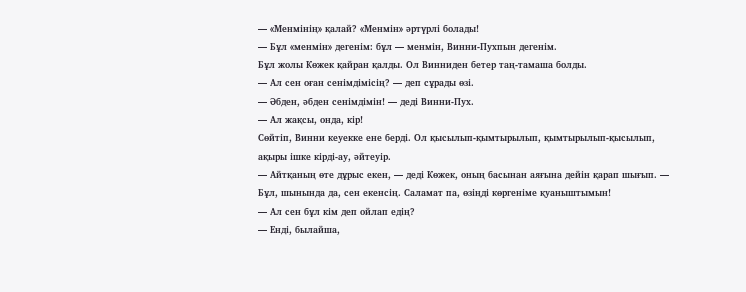— «Менмінің» қалай? «Менмін» әртүрлі болады!
— Бұл «менмін» дегенім: бұл — менмін, Винни-Пухпын дегенім.
Бұл жолы Көжек қайран қалды. Ол Винниден бетер таң-тамаша болды.
— Ал сен оған сенімдімісің? — деп сұрады өзі.
— Әбден, әбден сенімдімін! — деді Винни-Пух.
— Ал жақсы, онда, кір!
Сөйтіп, Винни кеуекке ене берді. Ол қысылып-қымтырылып, қымтырылып-қысылып, ақыры ішке кірді-ау, әйтеуір.
— Айтқаның өте дұрыс екен, — деді Көжек, оның басынан аяғына дейін қарап шығып. — Бұл, шынында да, сен екенсің. Саламат па, өзіңді көргеніме қуаныштымын!
— Ал сен бұл кім деп ойлап едің?
— Енді, былайша,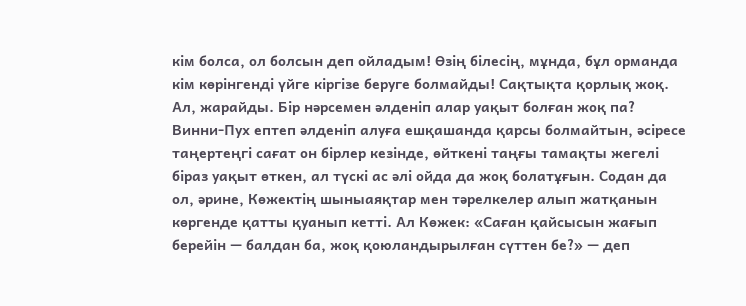кім болса, ол болсын деп ойладым! Өзің білесің, мұнда, бұл орманда кім көрінгенді үйге кіргізе беруге болмайды! Сақтықта қорлық жоқ. Ал, жарайды. Бір нәрсемен әлденіп алар уақыт болған жоқ па?
Винни-Пух ептеп әлденіп алуға ешқашанда қарсы болмайтын, әсіресе таңертеңгі сағат он бірлер кезінде, өйткені таңғы тамақты жегелі біраз уақыт өткен, ал түскі ас әлі ойда да жоқ болатұғын. Содан да ол, әрине, Көжектің шыныаяқтар мен тәрелкелер алып жатқанын көргенде қатты қуанып кетті. Ал Көжек: «Саған қайсысын жағып берейін — балдан ба, жоқ қоюландырылған сүттен бе?» — деп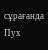сұрағанда Пух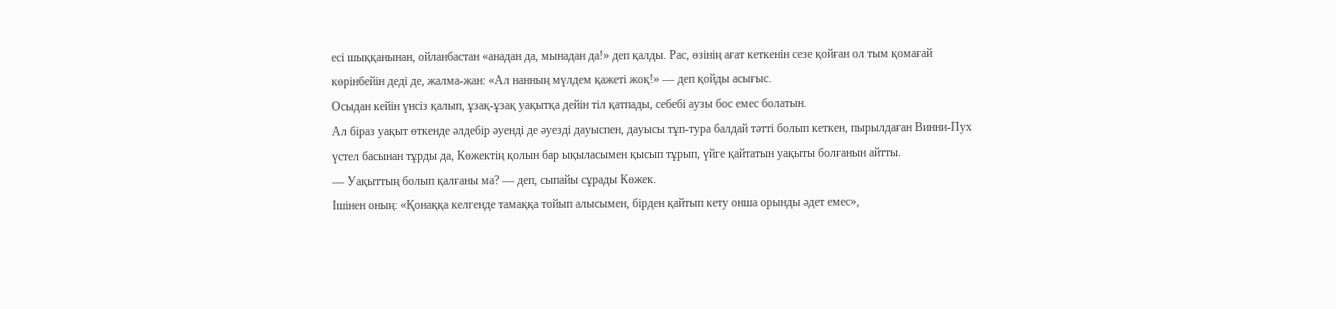есі шыққанынан, ойланбастан «анадан да, мынадан да!» деп қалды. Рас, өзінің ағат кеткенін сезе қойған ол тым қомағай көрінбейін деді де, жалма-жан: «Ал нанның мүлдем қажеті жоқ!» — деп қойды асығыс.
Осыдан кейін үнсіз қалып, ұзақ-ұзақ уақытқа дейін тіл қатпады, себебі аузы бос емес болатын.
Ал біраз уақыт өткенде әлдебір әуенді де әуезді дауыспен, дауысы тұп-тура балдай тәтті болып кеткен, пырылдаған Винни-Пух үстел басынан тұрды да, Көжектің қолын бар ықыласымен қысып тұрып, үйге қайтатын уақыты болғанын айтты.
— Уақыттың болып қалғаны ма? — деп, сыпайы сұрады Көжек.
Ішінен оның: «Қонаққа келгенде тамаққа тойып алысымен, бірден қайтып кету онша орынды әдет емес»,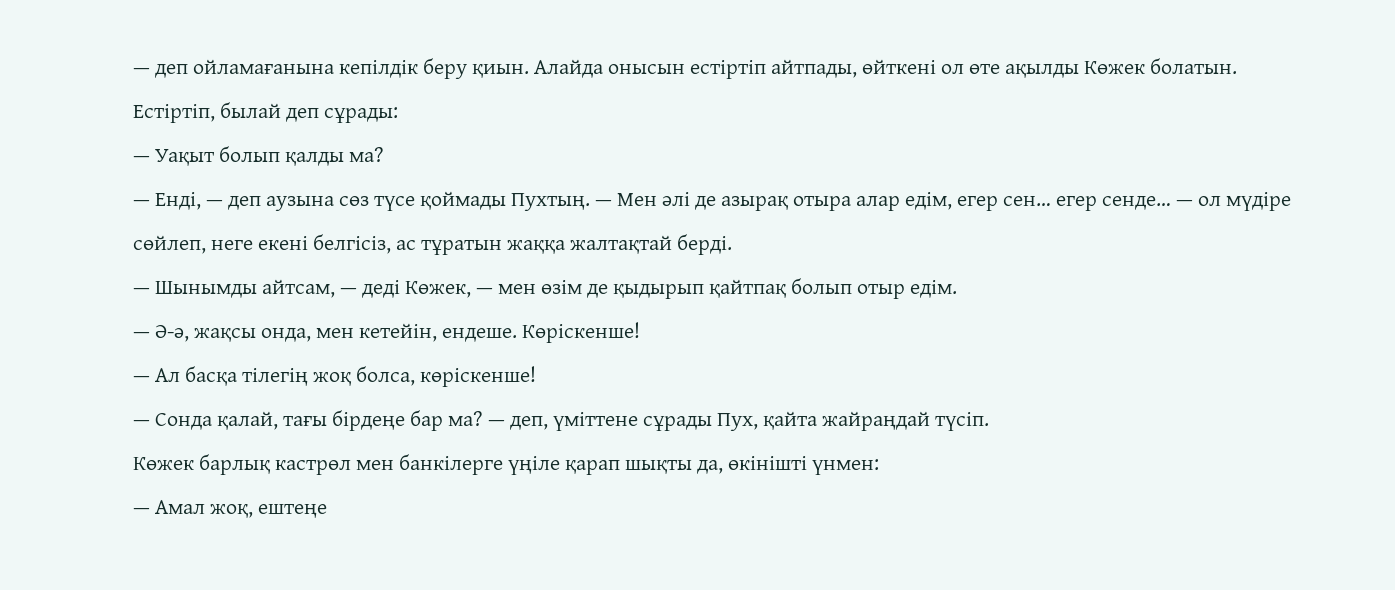— деп ойламағанына кепілдік беру қиын. Алайда онысын естіртіп айтпады, өйткені ол өте ақылды Көжек болатын.
Естіртіп, былай деп сұрады:
— Уақыт болып қалды ма?
— Енді, — деп аузына сөз түсе қоймады Пухтың. — Мен әлі де азырақ отыра алар едім, егер сен… егер сенде… — ол мүдіре сөйлеп, неге екені белгісіз, ас тұратын жаққа жалтақтай берді.
— Шынымды айтсам, — деді Көжек, — мен өзім де қыдырып қайтпақ болып отыр едім.
— Ә-ә, жақсы онда, мен кетейін, ендеше. Көріскенше!
— Ал басқа тілегің жоқ болса, көріскенше!
— Сонда қалай, тағы бірдеңе бар ма? — деп, үміттене сұрады Пух, қайта жайраңдай түсіп.
Көжек барлық кастрөл мен банкілерге үңіле қарап шықты да, өкінішті үнмен:
— Амал жоқ, ештеңе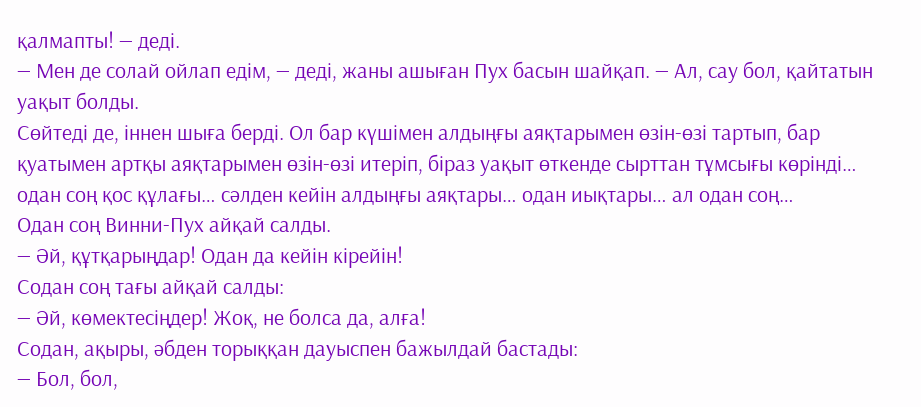қалмапты! — деді.
— Мен де солай ойлап едім, — деді, жаны ашыған Пух басын шайқап. — Ал, сау бол, қайтатын уақыт болды.
Сөйтеді де, іннен шыға берді. Ол бар күшімен алдыңғы аяқтарымен өзін-өзі тартып, бар қуатымен артқы аяқтарымен өзін-өзі итеріп, біраз уақыт өткенде сырттан тұмсығы көрінді… одан соң қос құлағы… сәлден кейін алдыңғы аяқтары… одан иықтары… ал одан соң…
Одан соң Винни-Пух айқай салды.
— Әй, құтқарыңдар! Одан да кейін кірейін!
Содан соң тағы айқай салды:
— Әй, көмектесіңдер! Жоқ, не болса да, алға!
Содан, ақыры, әбден торыққан дауыспен бажылдай бастады:
— Бол, бол,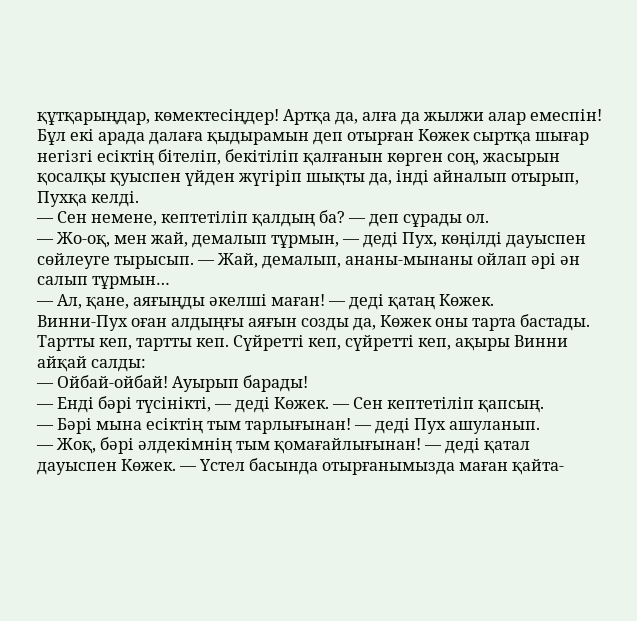құтқарыңдар, көмектесіңдер! Артқа да, алға да жылжи алар емеспін!
Бұл екі арада далаға қыдырамын деп отырған Көжек сыртқа шығар негізгі есіктің бітеліп, бекітіліп қалғанын көрген соң, жасырын қосалқы қуыспен үйден жүгіріп шықты да, інді айналып отырып, Пухқа келді.
— Сен немене, кептетіліп қалдың ба? — деп сұрады ол.
— Жо-оқ, мен жай, демалып тұрмын, — деді Пух, көңілді дауыспен сөйлеуге тырысып. — Жай, демалып, ананы-мынаны ойлап әрі ән салып тұрмын…
— Ал, қане, аяғыңды әкелші маған! — деді қатаң Көжек.
Винни-Пух оған алдыңғы аяғын созды да, Көжек оны тарта бастады. Тартты кеп, тартты кеп. Сүйретті кеп, сүйретті кеп, ақыры Винни айқай салды:
— Ойбай-ойбай! Ауырып барады!
— Енді бәрі түсінікті, — деді Көжек. — Сен кептетіліп қапсың.
— Бәрі мына есіктің тым тарлығынан! — деді Пух ашуланып.
— Жоқ, бәрі әлдекімнің тым қомағайлығынан! — деді қатал дауыспен Көжек. — Үстел басында отырғанымызда маған қайта-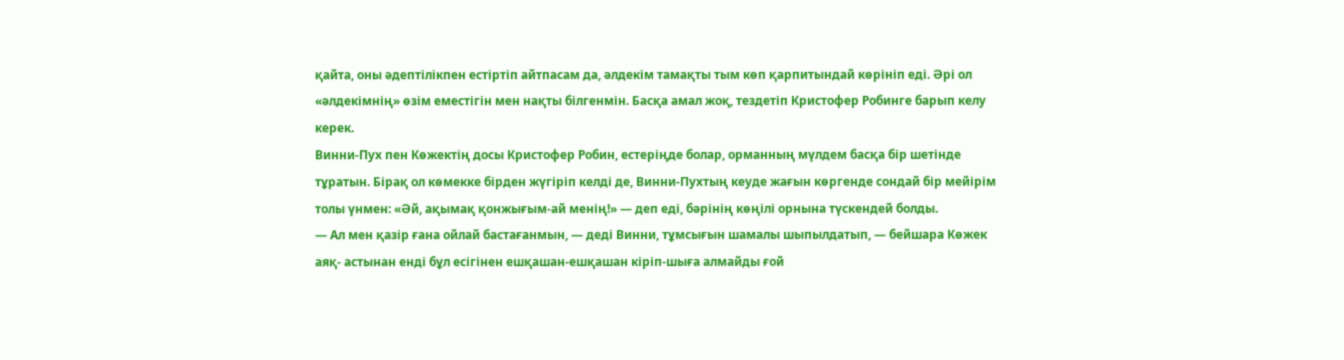қайта, оны әдептілікпен естіртіп айтпасам да, әлдекім тамақты тым көп қарпитындай көрініп еді. Әрі ол «әлдекімнің» өзім еместігін мен нақты білгенмін. Басқа амал жоқ, тездетіп Кристофер Робинге барып келу керек.
Винни-Пух пен Көжектің досы Кристофер Робин, естеріңде болар, орманның мүлдем басқа бір шетінде тұратын. Бірақ ол көмекке бірден жүгіріп келді де, Винни-Пухтың кеуде жағын көргенде сондай бір мейірім толы үнмен: «Әй, ақымақ қонжығым-ай менің!» — деп еді, бәрінің көңілі орнына түскендей болды.
— Ал мен қазір ғана ойлай бастағанмын, — деді Винни, тұмсығын шамалы шыпылдатып, — бейшара Көжек аяқ- астынан енді бұл есігінен ешқашан-ешқашан кіріп-шыға алмайды ғой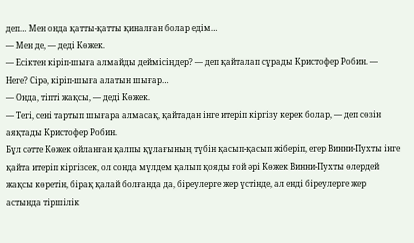деп… Мен онда қатты-қатты қиналған болар едім…
— Мен де, — деді Көжек.
— Есіктен кіріп-шыға алмайды деймісіңдер? — деп қайталап сұрады Кристофер Робин. — Неге? Сірә, кіріп-шыға алатын шығар…
— Онда, тіпті жақсы, — деді Көжек.
— Тегі, сені тартып шығара алмасақ, қайтадан інге итеріп кіргізу керек болар, — деп сөзін аяқтады Кристофер Робин.
Бұл сәтте Көжек ойланған қалпы құлағының түбін қасып-қасып жіберіп, егер Винни-Пухты інге қайта итеріп кіргізсек, ол сонда мүлдем қалып қояды ғой әрі Көжек Винни-Пухты өлердей жақсы көретін, бірақ қалай болғанда да, біреулерге жер үстінде, ал енді біреулерге жер астында тіршілік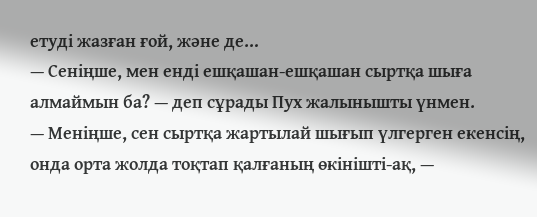етуді жазған ғой, және де…
— Сеніңше, мен енді ешқашан-ешқашан сыртқа шыға алмаймын ба? — деп сұрады Пух жалынышты үнмен.
— Меніңше, сен сыртқа жартылай шығып үлгерген екенсің, онда орта жолда тоқтап қалғаның өкінішті-ақ, —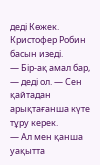деді Көжек.
Кристофер Робин басын изеді.
— Бір-ақ амал бар, — деді ол. — Сен қайтадан арықтағанша күте тұру керек.
— Ал мен қанша уақытта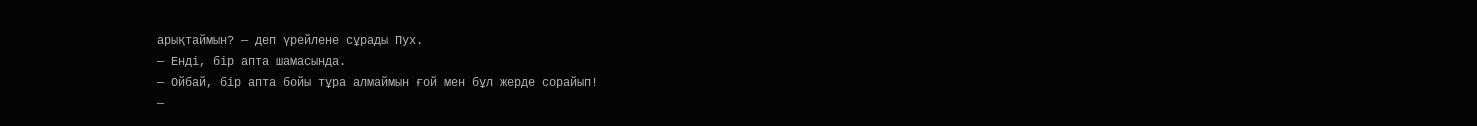арықтаймын? — деп үрейлене сұрады Пух.
— Енді, бір апта шамасында.
— Ойбай, бір апта бойы тұра алмаймын ғой мен бұл жерде сорайып!
—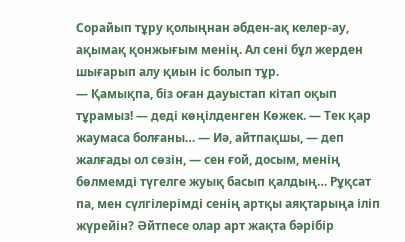Сорайып тұру қолыңнан әбден-ақ келер-ау, ақымақ қонжығым менің. Ал сені бұл жерден шығарып алу қиын іс болып тұр.
— Қамықпа, біз оған дауыстап кітап оқып тұрамыз! — деді көңілденген Көжек. — Тек қар жаумаса болғаны… — Иә, айтпақшы, — деп жалғады ол сөзін, — сен ғой, досым, менің бөлмемді түгелге жуық басып қалдың… Рұқсат па, мен сүлгілерімді сенің артқы аяқтарыңа іліп жүрейін? Әйтпесе олар арт жақта бәрібір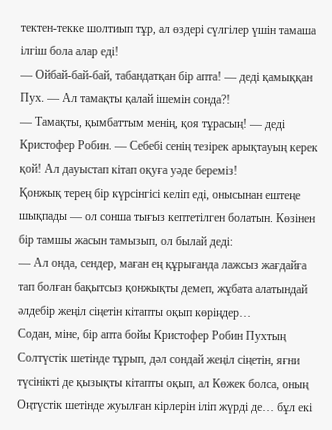тектен-текке шолтиып тұр, ал өздері сүлгілер үшін тамаша ілгіш бола алар еді!
— Ойбай-бай-бай, табандатқан бір апта! — деді қамыққан Пух. — Ал тамақты қалай ішемін сонда?!
— Тамақты, қымбаттым менің, қоя тұрасың! — деді Кристофер Робин. — Себебі сенің тезірек арықтауың керек қой! Ал дауыстап кітап оқуға уәде береміз!
Қонжық терең бір күрсінгісі келіп еді, онысынан ештеңе шықпады — ол сонша тығыз кептетілген болатын. Көзінен бір тамшы жасын тамызып, ол былай деді:
— Ал онда, сендер, маған ең құрығанда лажсыз жағдайға тап болған бақытсыз қонжықты демеп, жұбата алатындай әлдебір жеңіл сіңетін кітапты оқып көріңдер…
Содан, міне, бір апта бойы Кристофер Робин Пухтың Солтүстік шетінде тұрып, дәл сондай жеңіл сіңетін, яғни түсінікті де қызықты кітапты оқып, ал Көжек болса, оның Оңтүстік шетінде жуылған кірлерін іліп жүрді де… бұл екі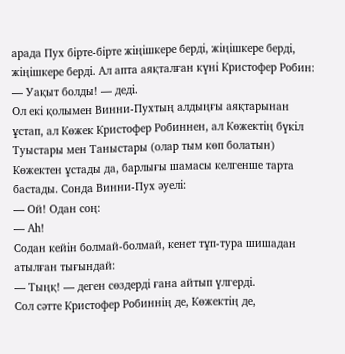арада Пух бірте-бірте жіңішкере берді, жіңішкере берді, жіңішкере берді. Ал апта аяқталған күні Кристофер Робин:
— Уақыт болды! — деді.
Ол екі қолымен Винни-Пухтың алдыңғы аяқтарынан ұстап, ал Көжек Кристофер Робиннен, ал Көжектің бүкіл Туыстары мен Таныстары (олар тым көп болатын) Көжектен ұстады да, барлығы шамасы келгенше тарта бастады. Сонда Винни-Пух әуелі:
— Ой! Одан соң:
— Аһ!
Содан кейін болмай-болмай, кенет тұп-тура шишадан атылған тығындай:
— Тыңқ! — деген сөздерді ғана айтып үлгерді.
Сол сәтте Кристофер Робиннің де, Көжектің де,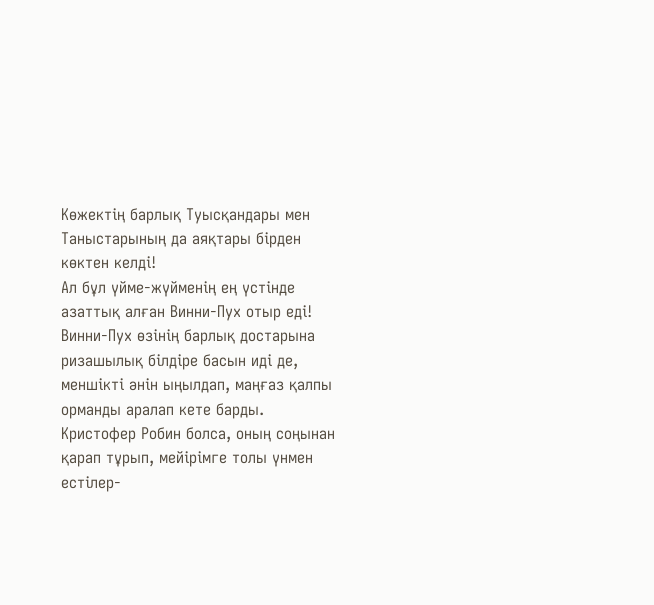Көжектің барлық Туысқандары мен Таныстарының да аяқтары бірден көктен келді!
Ал бұл үйме-жүйменің ең үстінде азаттық алған Винни-Пух отыр еді!
Винни-Пух өзінің барлық достарына ризашылық білдіре басын иді де, меншікті әнін ыңылдап, маңғаз қалпы орманды аралап кете барды. Кристофер Робин болса, оның соңынан қарап тұрып, мейірімге толы үнмен естілер-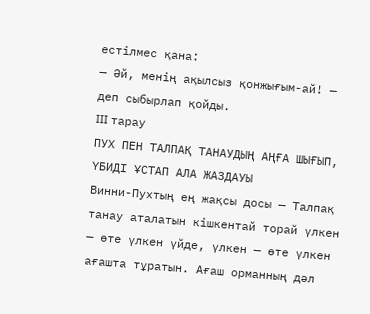естілмес қана:
— Әй, менің ақылсыз қонжығым-ай! — деп сыбырлап қойды.
III тарау
ПУХ ПЕН ТАЛПАҚ ТАНАУДЫҢ АҢҒА ШЫҒЫП, ҮБИДІ ҰСТАП АЛА ЖАЗДАУЫ
Винни-Пухтың ең жақсы досы — Талпақ танау аталатын кішкентай торай үлкен — өте үлкен үйде, үлкен — өте үлкен ағашта тұратын. Ағаш орманның дәл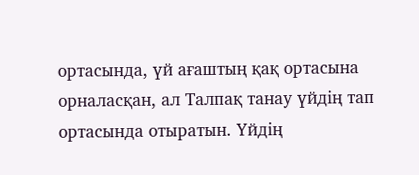ортасында, үй ағаштың қақ ортасына орналасқан, ал Талпақ танау үйдің тап ортасында отыратын. Үйдің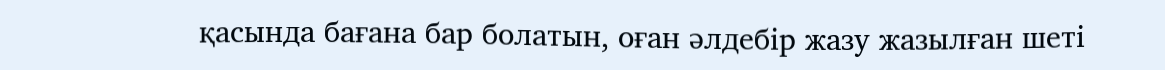қасында бағана бар болатын, оған әлдебір жазу жазылған шеті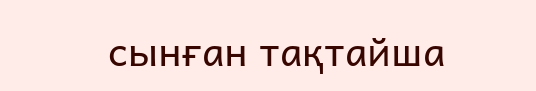сынған тақтайша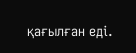қағылған еді.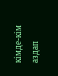кімде-кім аздап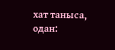хат таныса, одан: